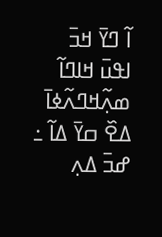ߊ߬ ߣߌ߫ ߞߏ߫ ߊߟߎ߫ ߞߊߣߊ߬ ߘߍ߲߬ߞߣߍ߬ߦߊ߫ ߡߐ߰ ߛߌ߫ ߡߊ߬ ߸ ߝߏ߫ ߡߍ߲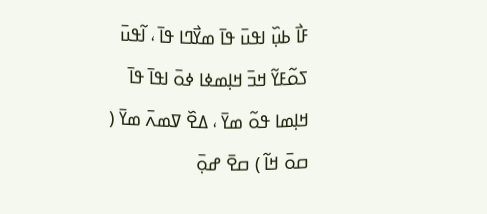ߓߊ߯ ߕߎ߲߰ ߊߟߎ߫ ߟߊ߫ ߘߌ߯ߣߊ ߟߊ߫ ، ߊ߬ߟߎ߫ ߖߋ߬ߓߌ߬ ߞߏ߫ ߞߊ߲ߘߦߊ ߦߋ߫ ߊߟߊ߫ ߟߊ߫ ߞߊ߲ߘߊ ߟߋ߬ ߘߌ߫ ، ߡߐ߰ ߜߘߍ߫ ߘߌ߫ ( ߛߋ߫ ߞߊ߬ ) ߛߐ߫ ߝߋ߲߫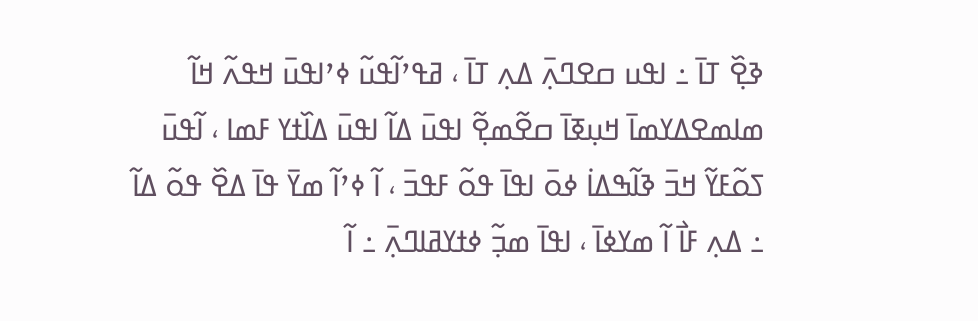ߢߐ߲߰ ߠߊ߫ ߸ ߊߟߎ ߛߐߣߍ߲߫ ߡߍ߲ ߠߊ߫ ، ߥߟߴߊ߬ߟߎ߬ ߦߴߊߟߎ߫ ߞߟߍ߬ ߞߊ߬ ߘߊߘߐߡߌߘߊ߫ ߞߎ߲ߧߊ߫ ߛߐ߬ߘߐ߲߬ ߊߟߎ߫ ߡߊ߬ ߊߟߎ߫ ߡߊ߰ߙߌ ߓߘߊ ، ߊ߬ߟߎ߫ ߖߋ߬ߓߌ߬ ߞߏ߫ ߢߊ߬ߒߡߊ߭ ߦߋ߫ ߊߟߊ߫ ߟߋ߬ ߓߟߏ߫ ، ߊ߬ ߦߴߊ߬ ߘߌ߫ ߟߊ߫ ߡߐ߰ ߟߋ߬ ߡߊ߬ ߸ ߡߍ߲ ߓߊ߯ ߊ߬ ߘߌߦߊ߫ ، ߊߟߊ߫ ߘߏ߲߬ ߦߙߌߥߊߣߍ߲߫ ߸ ߊ߬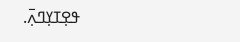ߟߐ߲ߠߌ߲ߣߍ߲߫.